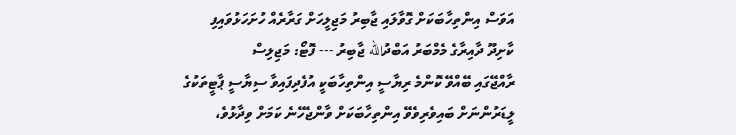އަވަސް އިންތިހާބަކަށް ގޮވާލައި ޖާބިރު މަޖިލީހަށް ގަރާރެއް ހުށަހަޅުވައިފި
ކާށިދޫ ދާއިރާގެ މެމްބަރު އަބްދުالله ޖާބިރު --- ފޮޓޯ: މަޖިލިސް
ރާއްޖޭގައި ބޭއްވޭ ކޮންމެ ރިޔާސީ އިންތިހާބަކީ އުފެދިފައިވާ ސިޔާސީ ޕާޓީތަކުގެ ލީޑަރުންނަށް ބައިވެރިވެވޭ އިންތިހާބަކަށް ވާންޖެހޭނެ ކަމަށް ވިދާޅުވެ،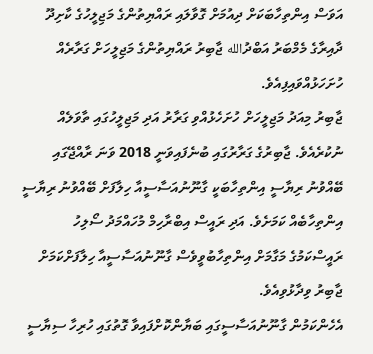އަވަސް އިންތިހާބަކަށް ދިއުމަށް ގޮވާލައި ރައްޔިތުންގެ މަޖިލީހުގެ ކާށިދޫ ދާއިރާގެ މެމްބަރު އަބްދުالله ޖާބިރު ރައްޔިތުންގެ މަޖިލީހަށް ގަރާރެއް ހުށަހަޅުއްވައިފިއެވެ.
ޖާބިރު މިއަދު މަޖިލީހަށް ހުށަހެޅުއްވި ގަރާރު އަދި މަޖިލީހުގައި ތާވަލެއް ނުކުރެއެވެ. ޖާބިރުގެ ގަރާރުގައި ބުނެފައިވަނީ 2018 ވަނަ ރާއްޖޭގައި ބޭއްވުނު ރިޔާސީ އިންތިހާބަކީ ގާނޫނުއަސާސީއާ ހިލާފަށް ބޭއްވުނު ރިޔާސީ އިންތިހާބެއް ކަމަށެވެ. އަދި ރައީސް އިބްރާހިމް މުހައްމަދު ސޯލިހު ރައީސްކަމުގެ މަގާމަށް އިންތިހާބުވީވެސް ގާނޫނުއަސާސީއާ ހިލާފަށްކަމަށް ޖާބިރު ވިދާޅުވިއެވެ.
އެހެންކަމުން ގާނޫނުއަސާސީގައި ބަޔާންކޮށްފައިވާ ގޮތުގައި ހުރިހާ ސިޔާސީ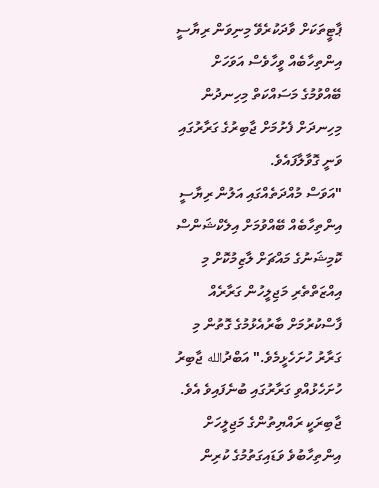ޕާޓީތަކަށް ވާދަކުރެވޭ މިނިވަން ރިޔާސީ އިންތިހާބެއް ވީހާވެސް އަވަހަށް ބޭއްވުމުގެ މަސައްކަތް މިހިނދުން މިހިނދަށް ފެށުމަށް ޖާބިރުގެ ގަރާރުގައި ވަނީ ގޮވާލާފައެވެ.
"އަވަސް މުއްދަތެއްގައި އަލުން ރިޔާސީ އިންތިހާބެއް ބޭއްވުމަށް އިލެކްޝަންސް ކޮމިޝަނުގެ މައްޗަށް ލާޒިމުކޮށް މި އިއްޒަތްތެރި މަޖިލީހުން ގަރާރެއް ފާސްކުރުމަށް ބާރުއެޅުމުގެ ގޮތުން މި ގަރާރު ހުށަހެޅީމެވެ." އަބްދުالله ޖާބިރު ހުށަހެޅުއްވި ގަރާރުގައި ބުނެފައިވެ އެވެ.
ޖާބިރަކީ ރައްޔިތުންގެ މަޖިލީހަށް އިންތިހާބުވެ ވަޑައިގަތުމުގެ ކުރިން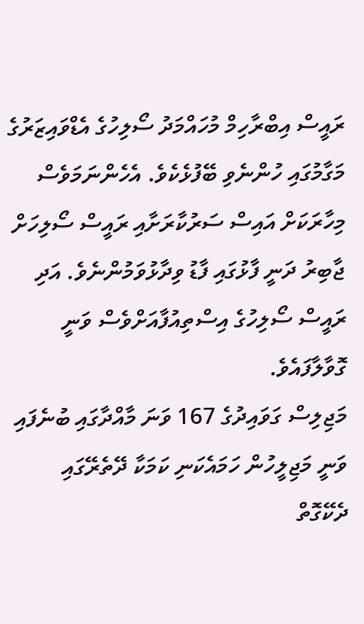ރައީސް އިބްރާހިމް މުހައްމަދު ސޯލިހުގެ އެޑްވައިޒަރުގެ މަގާމުގައި ހުންނެވި ބޭފުޅެކެވެ. އެހެންނަމަވެސް މިހާރަކަށް އައިސް ސަރުކާރަށާއި ރައީސް ސޯލިހަށް ޖާބިރު ދަނީ ފާޅުގައި ފާޑު ވިދާޅުވަމުންނެވެ. އަދި ރައީސް ސޯލިހުގެ އިސްތިއުފާއަށްވެސް ވަނީ ގޮވާލާފައެވެ.
މަޖިލިސް ގަވައިދުގެ 167 ވަނަ މާއްދާގައި ބުނެފައި ވަނީ މަޖިލީހުން ހަމައެކަނި ކަމަކާ ދޭތެރޭގައި ދެކޭގޮތް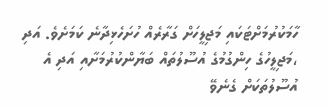ހާމަކުރުމަށްޓަކައި މަޖިލީހަށް ގަރާރެއް ހުށަހެޅިދާނެ ކަމަށެވެ. އަދި ،މަޖިލީހުގެ ހިންގުމުގެ އުސޫލުތައް ބަޔާންކުރުމަށާއި އަދި އެ އުސޫލުތަކަށް ގެނެވޭ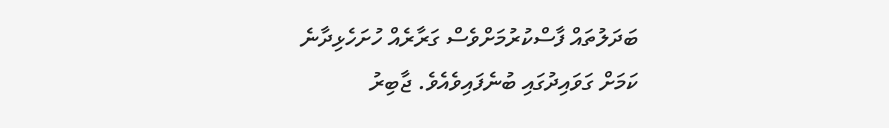ބަދަލުތައް ފާސްކުރުމަށްވެސް ގަރާރެއް ހުށަހެޅިދާނެ ކަމަށް ގަވައިދުގައި ބުނެފައިވެއެވެ. ޖާބިރު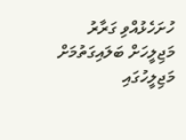ހުށަހެޅުއްވި ގަރާރު މަޖިލީހަށް ބަލައިގަތުމަށް މަޖިލީހުގައި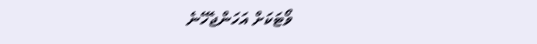ވޯޓަކަށް އަހަންޖެހޭނެ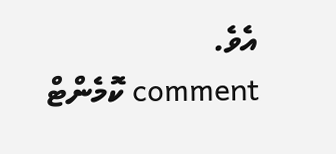އެވެ.
comment ކޮމެންޓް